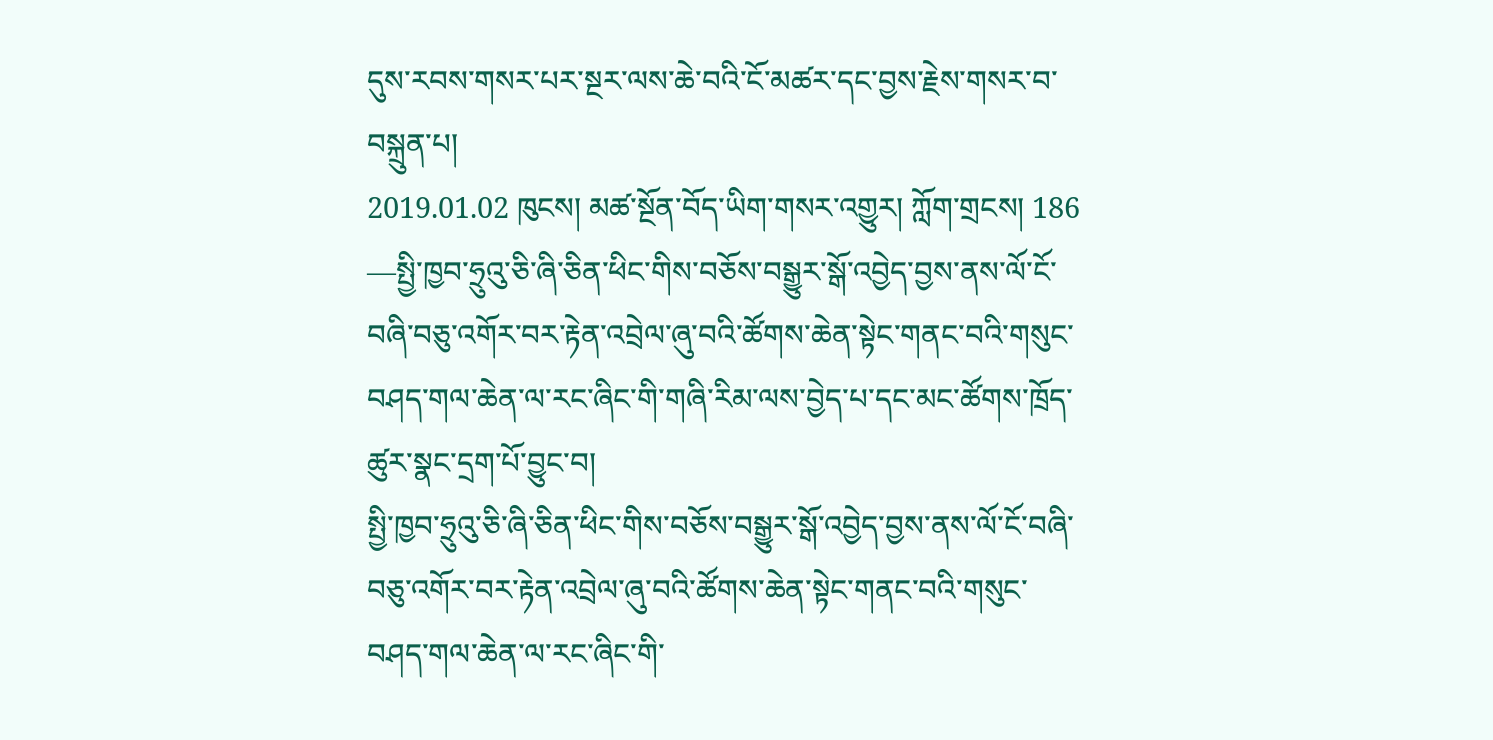དུས་རབས་གསར་པར་སྔར་ལས་ཆེ་བའི་ངོ་མཚར་དང་བྱས་རྗེས་གསར་བ་བསྐྲུན་པ།
2019.01.02 ཁུངས། མཚ་སྔོན་བོད་ཡིག་གསར་འགྱུར། ཀློག་གྲངས། 186
—སྤྱི་ཁྱབ་ཧྲུའུ་ཅི་ཞི་ཅིན་ཕིང་གིས་བཅོས་བསྒྱུར་སྒོ་འབྱེད་བྱས་ནས་ལོ་ངོ་བཞི་བཅུ་འགོར་བར་རྟེན་འབྲེལ་ཞུ་བའི་ཚོགས་ཆེན་སྟེང་གནང་བའི་གསུང་བཤད་གལ་ཆེན་ལ་རང་ཞིང་གི་གཞི་རིམ་ལས་བྱེད་པ་དང་མང་ཚོགས་ཁྲོད་ཚུར་སྣང་དྲག་པོ་བྱུང་བ།
སྤྱི་ཁྱབ་ཧྲུའུ་ཅི་ཞི་ཅིན་ཕིང་གིས་བཅོས་བསྒྱུར་སྒོ་འབྱེད་བྱས་ནས་ལོ་ངོ་བཞི་བཅུ་འགོར་བར་རྟེན་འབྲེལ་ཞུ་བའི་ཚོགས་ཆེན་སྟེང་གནང་བའི་གསུང་བཤད་གལ་ཆེན་ལ་རང་ཞིང་གི་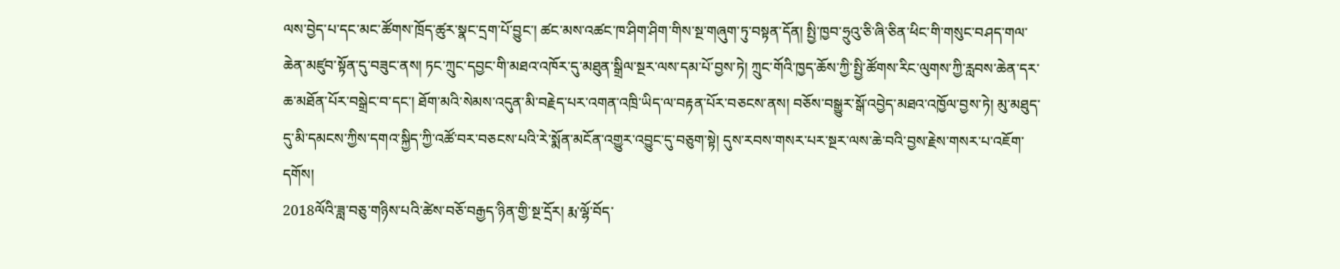ལས་བྱེད་པ་དང་མང་ཚོགས་ཁྲོད་ཚུར་སྣང་དྲག་པོ་བྱུང་། ཚང་མས་འཚང་ཁ་ཤིག་ཤིག་གིས་སྔ་གཞུག་ཏུ་བསྟན་དོན། སྤྱི་ཁྱབ་ཧྲུའུ་ཅི་ཞི་ཅིན་ཕིང་གི་གསུང་བཤད་གལ་ཆེན་མཛུབ་སྟོན་དུ་བཟུང་ནས། ཏང་ཀྲུང་དབྱང་གི་མཐའ་འཁོར་དུ་མཐུན་སྒྲིལ་སྔར་ལས་དམ་པོ་བྱས་ཏེ། ཀྲུང་གོའི་ཁྱད་ཆོས་ཀྱི་སྤྱི་ཚོགས་རིང་ལུགས་ཀྱི་རླབས་ཆེན་དར་ཆ་མཐོན་པོར་བསྒྲེང་བ་དང་། ཐོག་མའི་སེམས་འདུན་མི་བརྗེད་པར་འགན་འཁྲི་ཡིད་ལ་བརྟན་པོར་བཅངས་ནས། བཅོས་བསྒྱུར་སྒོ་འབྱེད་མཐའ་འཁྱོལ་བྱས་ཏེ། མུ་མཐུད་དུ་མི་དམངས་ཀྱིས་དགའ་སྐྱིད་ཀྱི་འཚོ་བར་བཅངས་པའི་རེ་སྨོན་མངོན་འགྱུར་འབྱུང་དུ་བཅུག་སྟེ། དུས་རབས་གསར་པར་སྔར་ལས་ཆེ་བའི་བྱས་རྗེས་གསར་པ་འཇོག་དགོས།
2018ལོའི་ཟླ་བཅུ་གཉིས་པའི་ཚེས་བཅོ་བརྒྱད་ཉིན་གྱི་སྔ་དྲོར། རྨ་ལྷོ་བོད་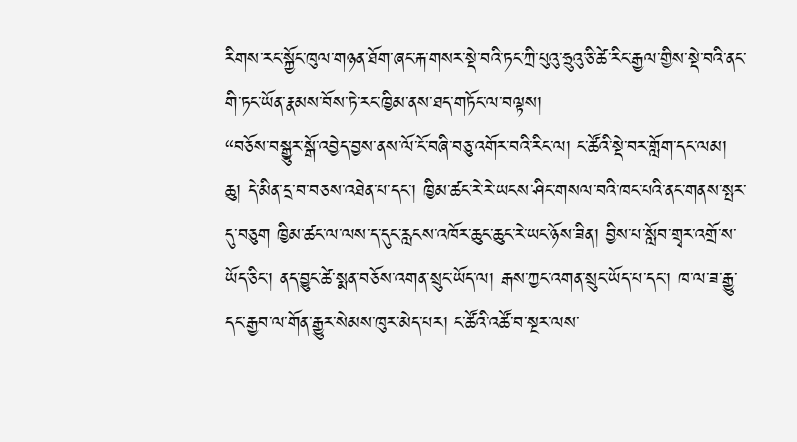རིགས་རང་སྐྱོང་ཁུལ་གཉན་ཐོག་ཞང་རྐ་གསར་སྡེ་བའི་ཏང་ཀྲི་པུའུ་ཧྲུའུ་ཅི་ཚེ་རིང་རྒྱལ་གྱིས་སྡེ་བའི་ནང་གི་ཏང་ཡོན་རྣམས་བོས་ཏེ་རང་ཁྱིམ་ནས་ཐད་གཏོང་ལ་བལྟས།
“བཅོས་བསྒྱུར་སྒོ་འབྱེད་བྱས་ནས་ལོ་ངོ་བཞི་བཅུ་འགོར་བའི་རིང་ལ། ང་ཚོའི་སྡེ་བར་གློག་དང་ལམ། ཆུ། དེ་མིན་དྲ་བ་བཅས་འཐེན་པ་དང་། ཁྱིམ་ཚང་རེ་རེ་ཡངས་ཤིང་གསལ་བའི་ཁང་པའི་ནང་གནས་སྤར་དུ་བཅུག ཁྱིམ་ཚང་ལ་ལས་ད་དུང་རླངས་འཁོར་ཆུང་ཆུང་རེ་ཡང་ཉོས་ཟིན། བྱིས་པ་སློབ་གྲྭར་འགྲོ་ས་ཡོད་ཅིང་། ནད་བྱུང་ཚེ་སྨན་བཅོས་འགན་སྲུང་ཡོད་ལ། རྒས་ཀྱང་འགན་སྲུང་ཡོད་པ་དང་། ཁ་ལ་ཟ་རྒྱུ་དང་རྒྱབ་ལ་གོན་རྒྱུར་སེམས་ཁུར་མེད་པར། ང་ཚོའི་འཚོ་བ་སྔར་ལས་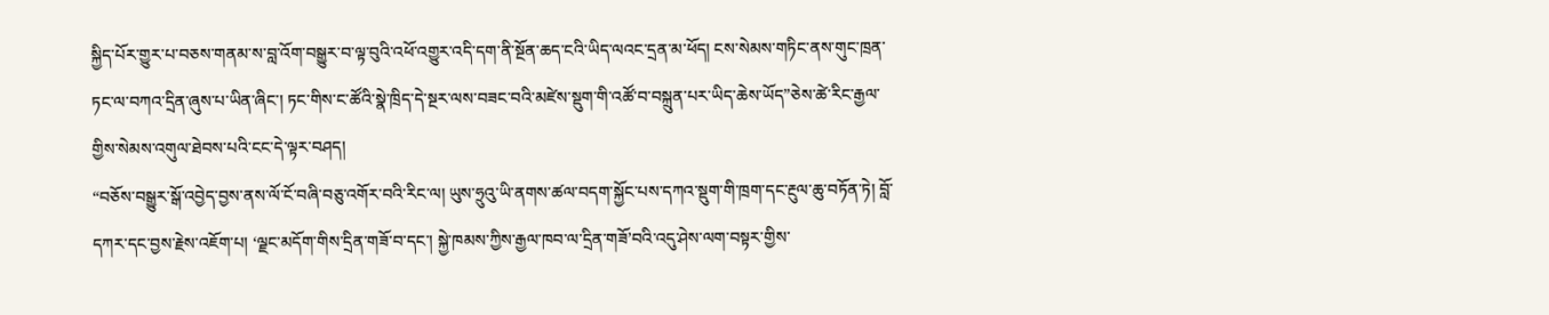སྐྱིད་པོར་གྱུར་པ་བཅས་གནམ་ས་བླ་འོག་བསྒྱུར་བ་ལྟ་བུའི་འཕོ་འགྱུར་འདི་དག་ནི་སྔོན་ཆད་ངའི་ཡིད་ལའང་དྲན་མ་ཕོད། ངས་སེམས་གཏིང་ནས་གུང་ཁྲན་ཏང་ལ་བཀའ་དྲིན་ཞུས་པ་ཡིན་ཞིང་། ཏང་གིས་ང་ཚོའི་སྣེ་ཁྲིད་དེ་སྔར་ལས་བཟང་བའི་མཛེས་སྡུག་གི་འཚོ་བ་བསྐྲུན་པར་ཡིད་ཆེས་ཡོད”ཅེས་ཚེ་རིང་རྒྱལ་གྱིས་སེམས་འགུལ་ཐེབས་པའི་ངང་དེ་ལྟར་བཤད།
“བཅོས་བསྒྱུར་སྒོ་འབྱེད་བྱས་ནས་ལོ་ངོ་བཞི་བཅུ་འགོར་བའི་རིང་ལ། ཡུས་ཧྲུའུ་ཡི་ནགས་ཚལ་བདག་སྐྱོང་པས་དཀའ་སྡུག་གི་ཁྲག་དང་རྔུལ་ཆུ་བཏོན་ཏེ། བློ་དཀར་དང་བྱས་རྗེས་འཇོག་པ། ‘ལྗང་མདོག་གིས་དྲིན་གཟོ་བ་དང་། སྐྱེ་ཁམས་ཀྱིས་རྒྱལ་ཁབ་ལ་དྲིན་གཟོ’བའི་འདུ་ཤེས་ལག་བསྟར་གྱིས་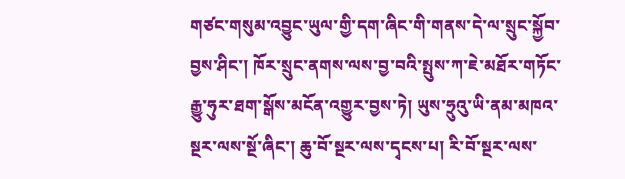གཙང་གསུམ་འབྱུང་ཡུལ་གྱི་དག་ཞིང་གི་གནས་དེ་ལ་སྲུང་སྐྱོབ་བྱས་ཤིང་། ཁོར་སྲུང་ནགས་ལས་བྱ་བའི་སྤུས་ཀ་ཇེ་མཐོར་གཏོང་རྒྱུ་ཧུར་ཐག་སྒོས་མངོན་འགྱུར་བྱས་ཏེ། ཡུས་ཧྲུའུ་ཡི་ནམ་མཁའ་སྔར་ལས་སྔོ་ཞིང་། ཆུ་བོ་སྔར་ལས་དྭངས་པ། རི་བོ་སྔར་ལས་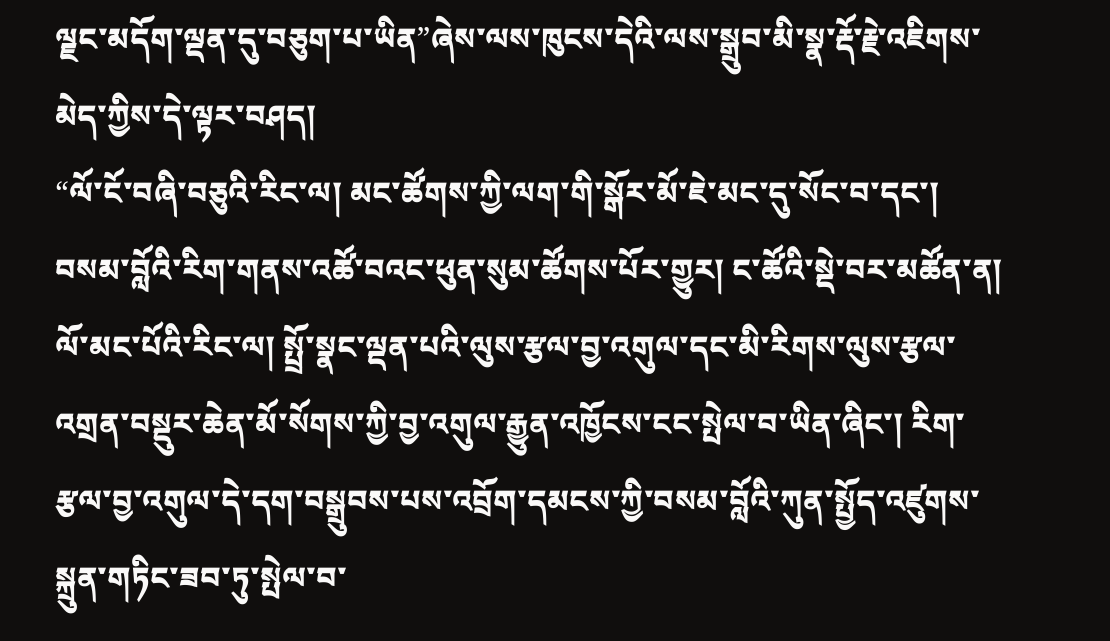ལྗང་མདོག་ལྡན་དུ་བཅུག་པ་ཡིན”ཞེས་ལས་ཁུངས་དེའི་ལས་སྒྲུབ་མི་སྣ་རྡོ་རྗེ་འཇིགས་མེད་ཀྱིས་དེ་ལྟར་བཤད།
“ལོ་ངོ་བཞི་བཅུའི་རིང་ལ། མང་ཚོགས་ཀྱི་ལག་གི་སྒོར་མོ་ཇེ་མང་དུ་སོང་བ་དང་། བསམ་བློའི་རིག་གནས་འཚོ་བའང་ཕུན་སུམ་ཚོགས་པོར་གྱུར། ང་ཚོའི་སྡེ་བར་མཚོན་ན། ལོ་མང་པོའི་རིང་ལ། སྤྲོ་སྣང་ལྡན་པའི་ལུས་རྩལ་བྱ་འགུལ་དང་མི་རིགས་ལུས་རྩལ་འགྲན་བསྡུར་ཆེན་མོ་སོགས་ཀྱི་བྱ་འགུལ་རྒྱུན་འཁྱོངས་ངང་སྤེལ་བ་ཡིན་ཞིང་། རིག་རྩལ་བྱ་འགུལ་དེ་དག་བསྒྲུབས་པས་འབྲོག་དམངས་ཀྱི་བསམ་བློའི་ཀུན་སྤྱོད་འཛུགས་སྐྲུན་གཏིང་ཟབ་ཏུ་སྤེལ་བ་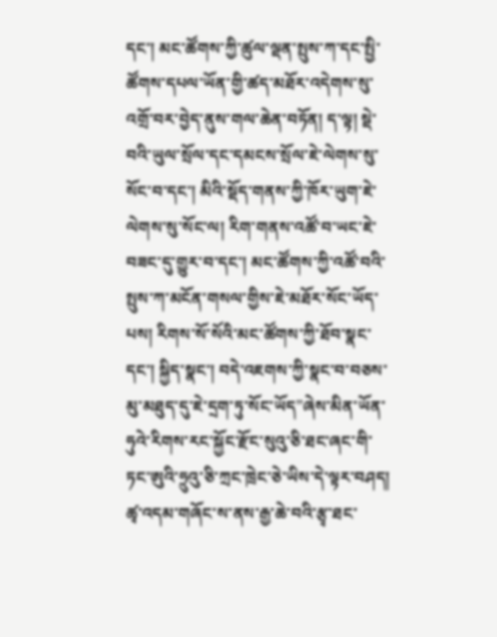དང་། མང་ཚོགས་ཀྱི་ཚུལ་ལྡན་སྤུས་ཀ་དང་སྤྱི་ཚོགས་དཔལ་ཡོན་གྱི་ཚད་མཐོར་འདེགས་སུ་འགྲོ་བར་བྱེད་ནུས་གལ་ཆེན་བཏོན། ད་ལྟ། སྡེ་བའི་ཡུལ་སྲོལ་དང་དམངས་སྲོལ་ཇེ་ལེགས་སུ་སོང་བ་དང་། མིའི་སྡོད་གནས་ཀྱི་ཁོར་ཡུག་ཇེ་ལེགས་སུ་སོང་ལ། རིག་གནས་འཚོ་བ་ཡང་ཇེ་བཟང་དུ་གྱུར་བ་དང་། མང་ཚོགས་ཀྱི་འཚོ་བའི་སྤུས་ཀ་མངོན་གསལ་གྱིས་ཇེ་མཐོར་སོང་ཡོད་པས། རིགས་སོ་སོའི་མང་ཚོགས་ཀྱི་ཐོབ་སྣང་དང་། སྐྱིད་སྣང་། བདེ་འཇགས་ཀྱི་སྣང་བ་བཅས་མུ་མཐུད་དུ་ཇེ་དྲག་ཏུ་སོང་ཡོད”ཞེས་མིན་ཡོན་ཧུའེ་རིགས་རང་སྐྱོང་རྫོང་སུའུ་ཅི་ཐང་ཞང་གི་ཏང་ཨུའི་ཧྲུའུ་ཅི་ཀྲང་ཁྲེང་ཅེ་ཡིས་དེ་ལྟར་བཤད།
ཚྭ་འདམ་གཞོང་ས་ནས་རྒྱ་ཆེ་བའི་རྩྭ་ཐང་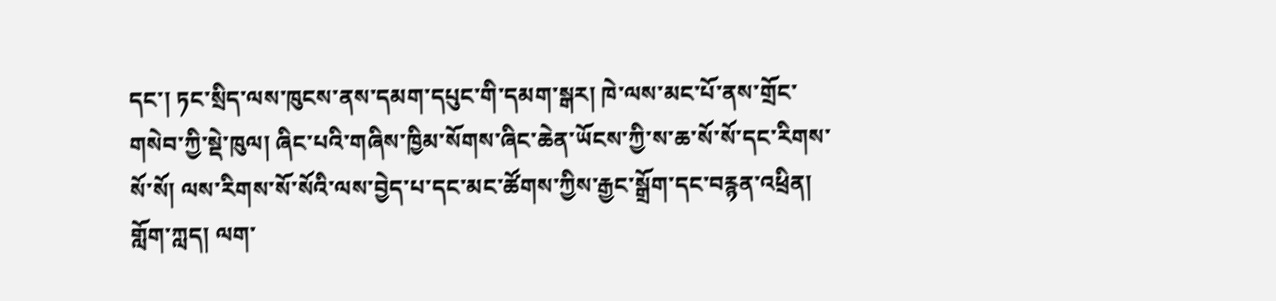དང་། ཏང་སྲིད་ལས་ཁུངས་ནས་དམག་དཔུང་གི་དམག་སྒར། ཁེ་ལས་མང་པོ་ནས་གྲོང་གསེབ་ཀྱི་སྡེ་ཁུལ། ཞིང་པའི་གཞིས་ཁྱིམ་སོགས་ཞིང་ཆེན་ཡོངས་ཀྱི་ས་ཆ་སོ་སོ་དང་རིགས་སོ་སོ། ལས་རིགས་སོ་སོའི་ལས་བྱེད་པ་དང་མང་ཚོགས་ཀྱིས་རྒྱང་སྒྲོག་དང་བརྙན་འཕྲིན། གློག་ཀླད། ལག་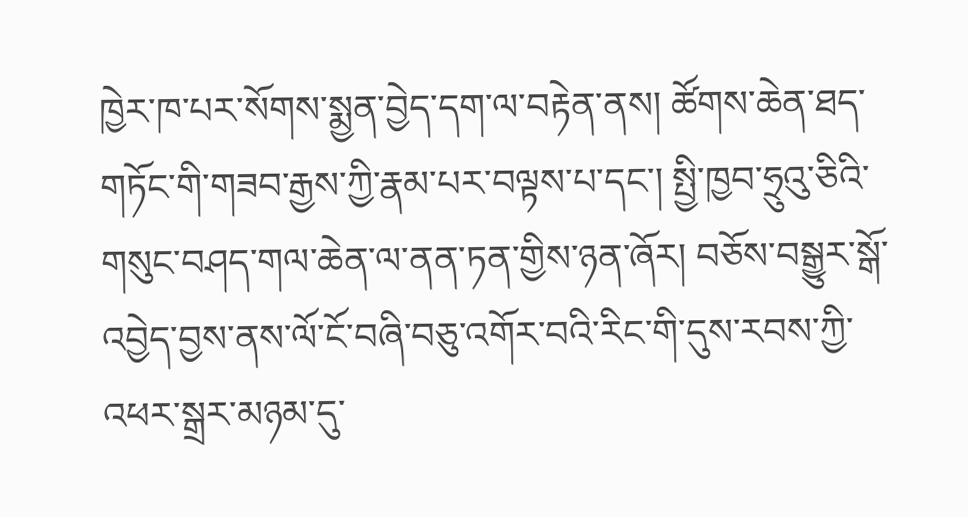ཁྱེར་ཁ་པར་སོགས་སྨྱན་བྱེད་དག་ལ་བརྟེན་ནས། ཚོགས་ཆེན་ཐད་གཏོང་གི་གཟབ་རྒྱས་ཀྱི་རྣམ་པར་བལྟས་པ་དང་། སྤྱི་ཁྱབ་ཧྲུའུ་ཅིའི་གསུང་བཤད་གལ་ཆེན་ལ་ནན་ཏན་གྱིས་ཉན་ཞོར། བཅོས་བསྒྱུར་སྒོ་འབྱེད་བྱས་ནས་ལོ་ངོ་བཞི་བཅུ་འགོར་བའི་རིང་གི་དུས་རབས་ཀྱི་འཕར་སྒྲར་མཉམ་དུ་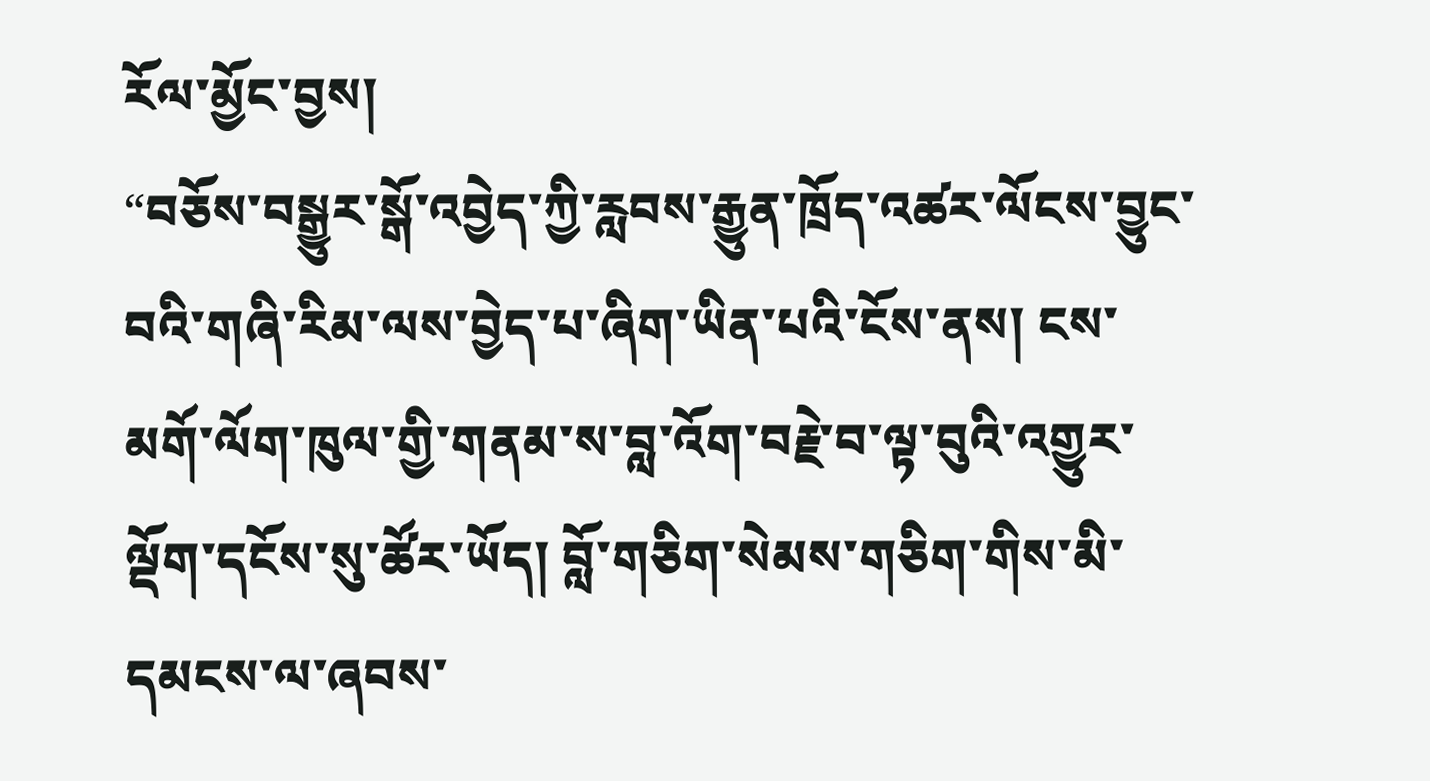རོལ་མྱོང་བྱས།
“བཅོས་བསྒྱུར་སྒོ་འབྱེད་ཀྱི་རླབས་རྒྱུན་ཁྲོད་འཚར་ལོངས་བྱུང་བའི་གཞི་རིམ་ལས་བྱེད་པ་ཞིག་ཡིན་པའི་ངོས་ནས། ངས་མགོ་ལོག་ཁུལ་གྱི་གནམ་ས་བླ་འོག་བརྗེ་བ་ལྟ་བུའི་འགྱུར་ལྡོག་དངོས་སུ་ཚོར་ཡོད། བློ་གཅིག་སེམས་གཅིག་གིས་མི་དམངས་ལ་ཞབས་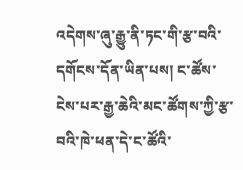འདེགས་ཞུ་རྒྱུ་ནི་ཏང་གི་རྩ་བའི་དགོངས་དོན་ཡིན་པས། ང་ཚོས་ངེས་པར་རྒྱ་ཆེའི་མང་ཚོགས་ཀྱི་རྩ་བའི་ཁེ་ཕན་དེ་ང་ཚོའི་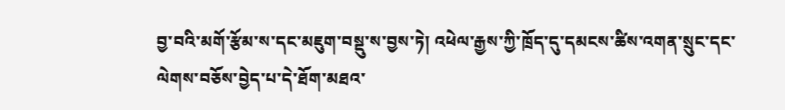བྱ་བའི་མགོ་རྩོམ་ས་དང་མཇུག་བསྡུ་ས་བྱས་ཏེ། འཕེལ་རྒྱས་ཀྱི་ཁྲོད་དུ་དམངས་ཚིས་འགན་སྲུང་དང་ལེགས་བཅོས་བྱེད་པ་དེ་ཐོག་མཐའ་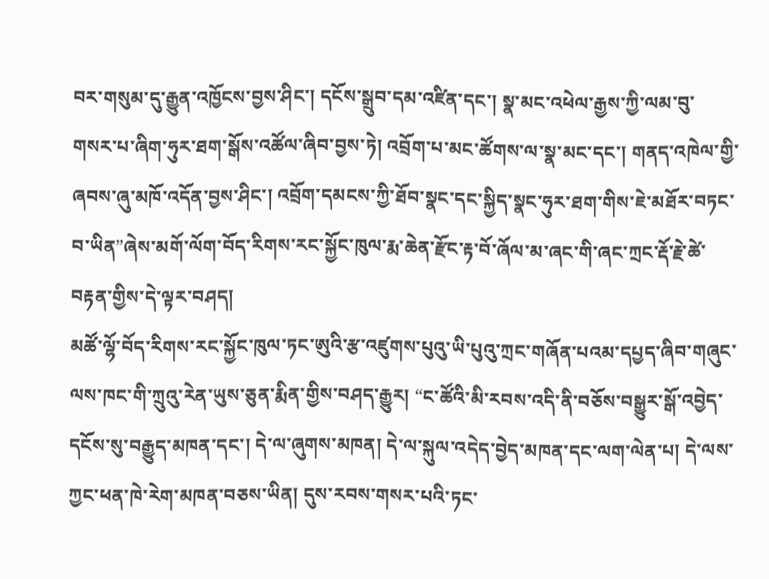བར་གསུམ་དུ་རྒྱུན་འཁྱོངས་བྱས་ཤིང་། དངོས་སྒྲུབ་དམ་འཛིན་དང་། སྣ་མང་འཕེལ་རྒྱས་ཀྱི་ལམ་བུ་གསར་པ་ཞིག་ཧུར་ཐག་སྒོས་འཚོལ་ཞིབ་བྱས་ཏེ། འབྲོག་པ་མང་ཚོགས་ལ་སྣ་མང་དང་། གནད་འཁེལ་གྱི་ཞབས་ཞུ་མཁོ་འདོན་བྱས་ཤིང་། འབྲོག་དམངས་ཀྱི་ཐོབ་སྣང་དང་སྐྱིད་སྣང་ཧུར་ཐག་གིས་ཇེ་མཐོར་བཏང་བ་ཡིན”ཞེས་མགོ་ལོག་བོད་རིགས་རང་སྐྱོང་ཁུལ་རྨ་ཆེན་རྫོང་རྟ་བོ་ཞོལ་མ་ཞང་གི་ཞང་ཀྲང་རྡོ་རྗེ་ཚེ་བརྟན་གྱིས་དེ་ལྟར་བཤད།
མཚོ་ལྷོ་བོད་རིགས་རང་སྐྱོང་ཁུལ་ཏང་ཨུའི་རྩ་འཛུགས་པུའུ་ཡི་པུའུ་ཀྲང་གཞོན་པའམ་དཔྱད་ཞིབ་གཞུང་ལས་ཁང་གི་ཀྲུའུ་རེན་ཡུས་ཅུན་རྨིན་གྱིས་བཤད་རྒྱུར། “ང་ཚོའི་མི་རབས་འདི་ནི་བཅོས་བསྒྱུར་སྒོ་འབྱེད་དངོས་སུ་བརྒྱུད་མཁན་དང་། དེ་ལ་ཞུགས་མཁན། དེ་ལ་སྐུལ་འདེད་བྱེད་མཁན་དང་ལག་ལེན་པ། དེ་ལས་ཀྱང་ཕན་ཁེ་རེག་མཁན་བཅས་ཡིན། དུས་རབས་གསར་པའི་ཏང་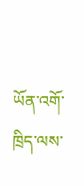ཡོན་འགོ་ཁྲིད་ལས་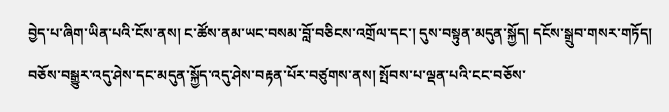བྱེད་པ་ཞིག་ཡིན་པའི་ངོས་ནས། ང་ཚོས་ནམ་ཡང་བསམ་བློ་བཅིངས་འགྲོལ་དང་། དུས་བསྟུན་མདུན་སྐྱོད། དངོས་སྒྲུབ་གསར་གཏོད། བཅོས་བསྒྱུར་འདུ་ཤེས་དང་མདུན་སྐྱོད་འདུ་ཤེས་བརྟན་པོར་བཙུགས་ནས། སྤོབས་པ་ལྡན་པའི་ངང་བཅོས་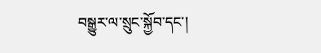བསྒྱུར་ལ་སྲུང་སྐྱོབ་དང་།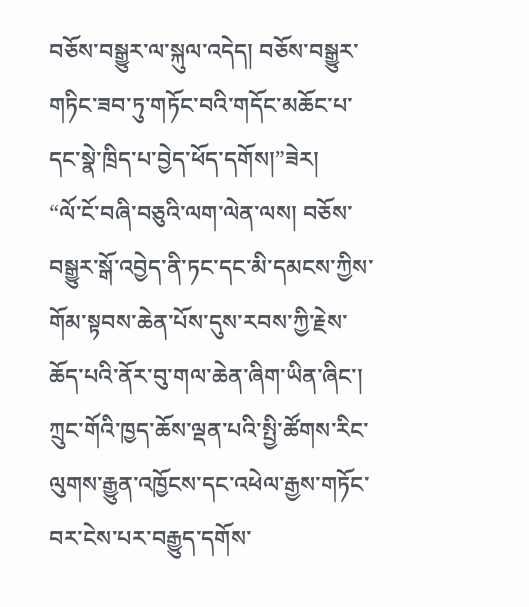བཅོས་བསྒྱུར་ལ་སྐུལ་འདེད། བཅོས་བསྒྱུར་གཏིང་ཟབ་ཏུ་གཏོང་བའི་གདོང་མཆོང་པ་དང་སྣེ་ཁྲིད་པ་བྱེད་ཕོད་དགོས།”ཟེར།
“ལོ་ངོ་བཞི་བཅུའི་ལག་ལེན་ལས། བཅོས་བསྒྱུར་སྒོ་འབྱེད་ནི་ཏང་དང་མི་དམངས་ཀྱིས་གོམ་སྟབས་ཆེན་པོས་དུས་རབས་ཀྱི་རྗེས་ཆོད་པའི་ནོར་བུ་གལ་ཆེན་ཞིག་ཡིན་ཞིང་། ཀྲུང་གོའི་ཁྱད་ཆོས་ལྡན་པའི་སྤྱི་ཚོགས་རིང་ལུགས་རྒྱུན་འཁྱོངས་དང་འཕེལ་རྒྱས་གཏོང་བར་ངེས་པར་བརྒྱུད་དགོས་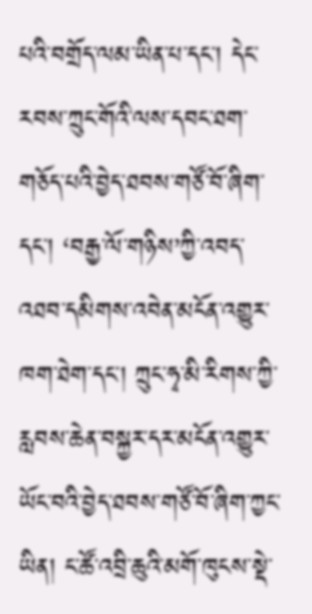པའི་བགྲོད་ལམ་ཡིན་པ་དང་། དེང་རབས་ཀྲུང་གོའི་ལས་དབང་ཐག་གཅོད་པའི་བྱེད་ཐབས་གཙོ་བོ་ཞིག་དང་། ‘བརྒྱ་ལོ་གཉིས’ཀྱི་འབད་འཐབ་དམིགས་འབེན་མངོན་འགྱུར་ཁག་ཐེག་དང་། ཀྲུང་ཧྭ་མི་རིགས་ཀྱི་རླབས་ཆེན་བསྐྱར་དར་མངོན་འགྱུར་ཡོང་བའི་བྱེད་ཐབས་གཙོ་བོ་ཞིག་ཀྱང་ཡིན། ང་ཚོ་འབྲི་ཆུའི་མགོ་ཁུངས་སྡེ་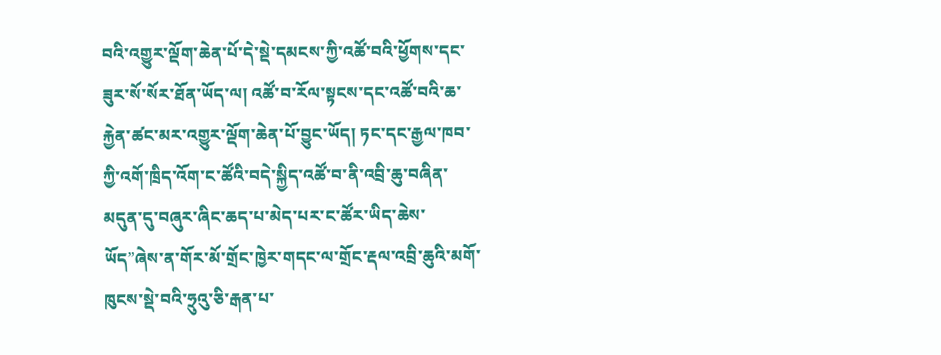བའི་འགྱུར་ལྡོག་ཆེན་པོ་དེ་སྡེ་དམངས་ཀྱི་འཚོ་བའི་ཕྱོགས་དང་ཟུར་སོ་སོར་ཐོན་ཡོད་ལ། འཚོ་བ་རོལ་སྟངས་དང་འཚོ་བའི་ཆ་རྐྱེན་ཚང་མར་འགྱུར་ལྡོག་ཆེན་པོ་བྱུང་ཡོད། ཏང་དང་རྒྱལ་ཁབ་ཀྱི་འགོ་ཁྲིད་འོག་ང་ཚོའི་བདེ་སྐྱིད་འཚོ་བ་ནི་འབྲི་ཆུ་བཞིན་མདུན་དུ་བཞུར་ཞིང་ཆད་པ་མེད་པར་ང་ཚོར་ཡིད་ཆེས་ཡོད”ཞེས་ན་གོར་མོ་གྲོང་ཁྱེར་གདང་ལ་གྲོང་རྡལ་འབྲི་ཆུའི་མགོ་ཁུངས་སྡེ་བའི་ཧྲུའུ་ཅི་རྒན་པ་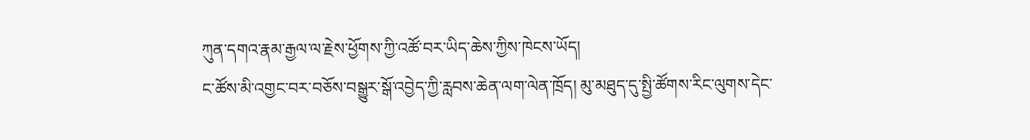ཀུན་དགའ་རྣམ་རྒྱལ་ལ་རྗེས་ཕྱོགས་ཀྱི་འཚོ་བར་ཡིད་ཆེས་ཀྱིས་ཁེངས་ཡོད།
ང་ཚོས་མི་འགྱང་བར་བཅོས་བསྒྱུར་སྒོ་འབྱེད་ཀྱི་རླབས་ཆེན་ལག་ལེན་ཁྲོད། མུ་མཐུད་དུ་སྤྱི་ཚོགས་རིང་ལུགས་དེང་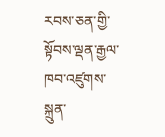རབས་ཅན་གྱི་སྟོབས་ལྡན་རྒྱལ་ཁབ་འཛུགས་སྐྲུན་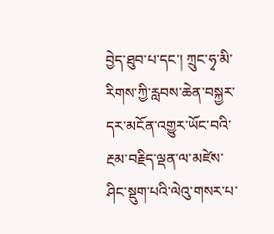བྱེད་ཐུབ་པ་དང་། ཀྲུང་ཧྭ་མི་རིགས་ཀྱི་རླབས་ཆེན་བསྐྱར་དར་མངོན་འགྱུར་ཡོང་བའི་རྔམ་བརྗིད་ལྡན་ལ་མཛེས་ཤིང་སྡུག་པའི་ལེའུ་གསར་པ་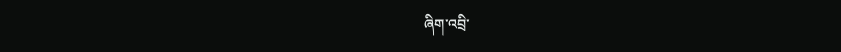ཞིག་འབྲི་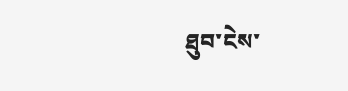ཐུབ་ངེས་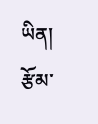ཡིན།
རྩོམ་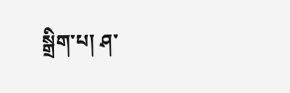སྒྲིག་པ། ཤ་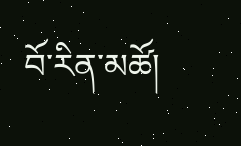བོ་རིན་མཚོ།